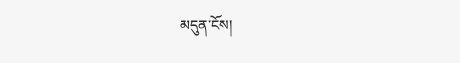མདུན་ངོས།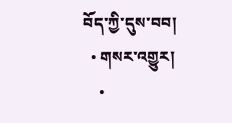བོད་ཀྱི་དུས་བབ།
  • གསར་འགྱུར།
    •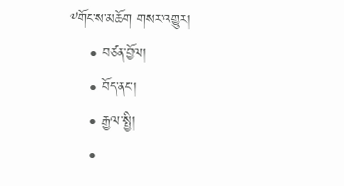༸གོང་ས་མཆོག གསར་འགྱུར།
    • བཙན་བྱོལ།
    • བོད་ནང་།
    • རྒྱལ་སྤྱི།
    •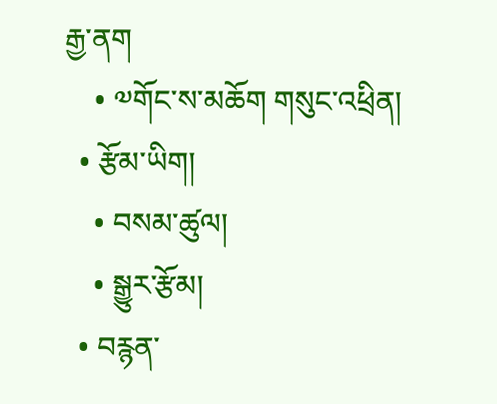རྒྱ་ནག
    • ༧གོང་ས་མཆོག གསུང་འཕྲིན།
  • རྩོམ་ཡིག།
    • བསམ་ཚུལ།
    • སྒྱུར་རྩོམ།
  • བརྙན་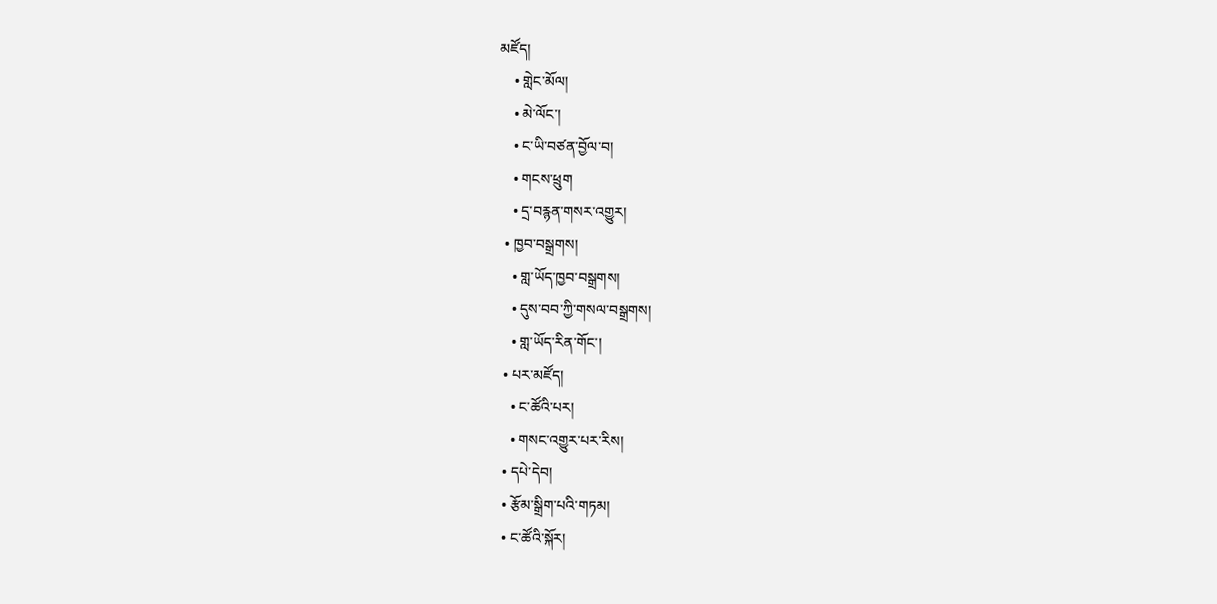མཛོད།
    • གླེང་མོལ།
    • མེ་ལོང་།
    • ང་ཡི་བཙན་བྱོལ་བ།
    • གངས་ཕྲུག
    • དྲ་བརྙན་གསར་འགྱུར།
  • ཁྱབ་བསྒྲགས།
    • གླ་ཡོད་ཁྱབ་བསྒྲགས།
    • དུས་བབ་ཀྱི་གསལ་བསྒྲགས།
    • གླ་ཡོད་རིན་གོང་།
  • པར་མཛོད།
    • ང་ཚོའི་པར།
    • གསང་འགྱུར་པར་རིས།
  • དཔེ་དེབ།
  • རྩོམ་སྒྲིག་པའི་གཏམ།
  • ང་ཚོའི་སྐོར།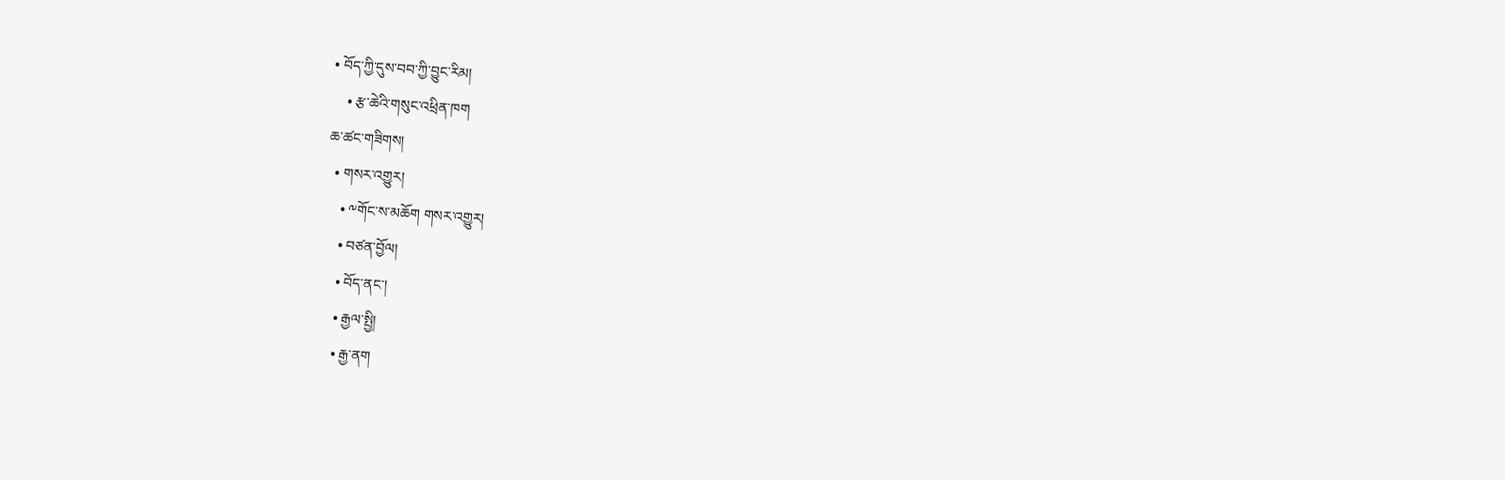• བོད་ཀྱི་དུས་བབ་ཀྱི་བྱུང་རིམ།
    • རྩ་ཆེའི་གསུང་འཕྲིན་ཁག
ཆ་ཚང་གཟིགས།
  • གསར་འགྱུར།
    • ༸གོང་ས་མཆོག གསར་འགྱུར།
    • བཙན་བྱོལ།
    • བོད་ནང་།
    • རྒྱལ་སྤྱི།
    • རྒྱ་ནག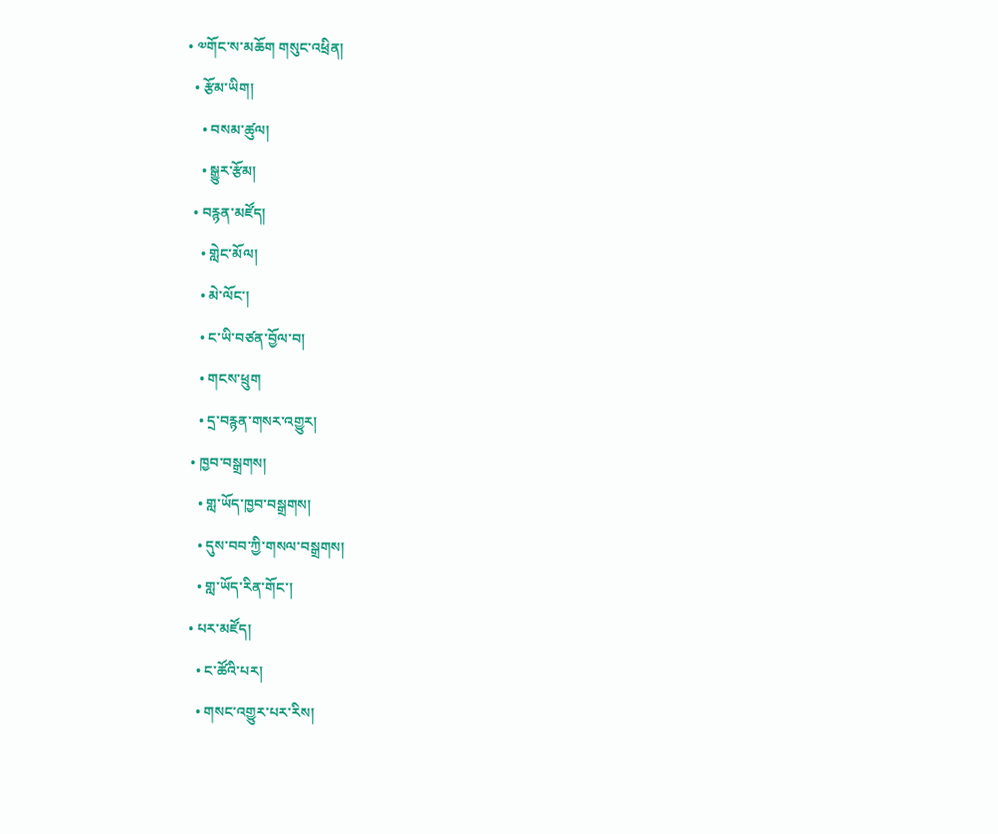• ༧གོང་ས་མཆོག གསུང་འཕྲིན།
  • རྩོམ་ཡིག།
    • བསམ་ཚུལ།
    • སྒྱུར་རྩོམ།
  • བརྙན་མཛོད།
    • གླེང་མོལ།
    • མེ་ལོང་།
    • ང་ཡི་བཙན་བྱོལ་བ།
    • གངས་ཕྲུག
    • དྲ་བརྙན་གསར་འགྱུར།
  • ཁྱབ་བསྒྲགས།
    • གླ་ཡོད་ཁྱབ་བསྒྲགས།
    • དུས་བབ་ཀྱི་གསལ་བསྒྲགས།
    • གླ་ཡོད་རིན་གོང་།
  • པར་མཛོད།
    • ང་ཚོའི་པར།
    • གསང་འགྱུར་པར་རིས།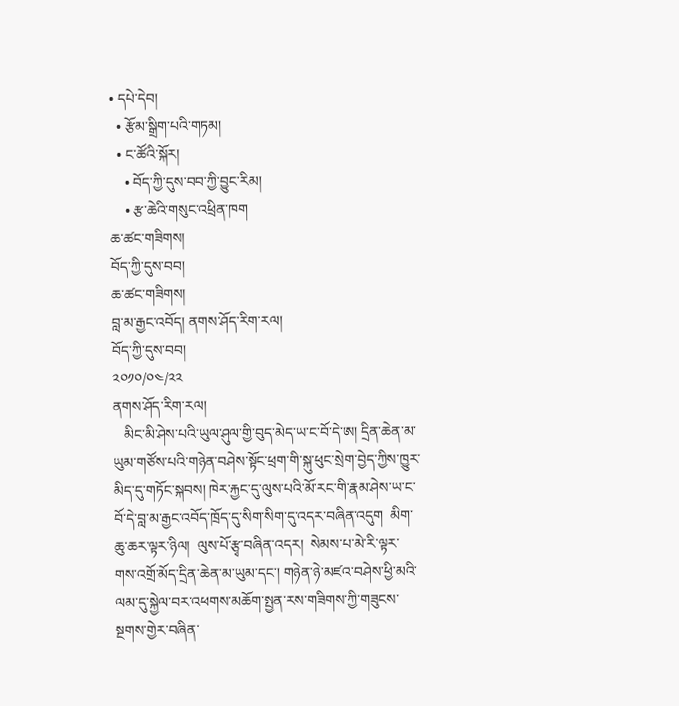• དཔེ་དེབ།
  • རྩོམ་སྒྲིག་པའི་གཏམ།
  • ང་ཚོའི་སྐོར།
    • བོད་ཀྱི་དུས་བབ་ཀྱི་བྱུང་རིམ།
    • རྩ་ཆེའི་གསུང་འཕྲིན་ཁག
ཆ་ཚང་གཟིགས།
བོད་ཀྱི་དུས་བབ།
ཆ་ཚང་གཟིགས།
བླ་མ་རྒྱང་འབོད། ནགས་ཤོད་རིག་རལ།
བོད་ཀྱི་དུས་བབ།
༢༠༡༠/༠༤/༢༢
ནགས་ཤོད་རིག་རལ།
   མིང་མི་ཤེས་པའི་ཡུལ་ཤུལ་གྱི་བུད་མེད་ཡ་ང་བོ་དེ་ཨ། དྲིན་ཆེན་མ་ཡུམ་གཙོས་པའི་གཉེན་བཤེས་སྟོང་ཕྲག་གི་སྐུ་ཕུང་སྲེག་བྱེད་ཀྱིས་ཁྱུར་མིད་དུ་གཏོང་སྐབས། ཁེར་རྐྱང་དུ་ལུས་པའི་མོ་རང་གི་རྣམ་ཤེས་ཡ་ང་བོ་དེ་བླ་མ་རྒྱང་འབོད་ཁྲོད་དུ་སིག་སིག་དུ་འདར་བཞིན་འདུག  མིག་ཆུ་ཆར་ལྟར་ཉིལ།  ལུས་པོ་རྩྭ་བཞིན་འདར།  སེམས་པ་མེ་རི་ལྟར་གས་འགྲོ་མོད་དྲིན་ཆེན་མ་ཡུམ་དང་། གཉེན་ཉེ་མཛའ་བཤེས་ཕྱི་མའི་ལམ་དུ་སྐྱེལ་བར་འཕགས་མཆོག་སྤྱན་རས་གཟིགས་ཀྱི་གཟུངས་སྔགས་གྱེར་བཞིན་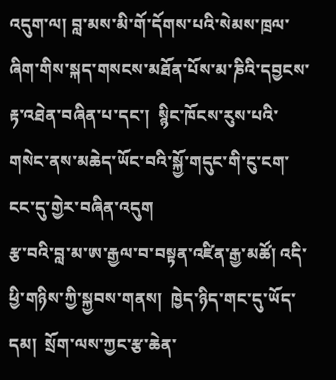འདུག་ལ། བླ་མས་མི་གོ་དོགས་པའི་སེམས་ཁྲལ་ཞིག་གིས་སྐད་གསངས་མཐོན་པོས་མ་ཎིའི་དབྱངས་རྟ་འཐེན་བཞིན་པ་དང་།  སྙིང་ཁོངས་རུས་པའི་གསེང་ནས་མཆེད་ཡོང་བའི་སྐྱོ་གདུང་གི་ངུ་ངག་ངང་དུ་གྱེར་བཞིན་འདུག
རྩ་བའི་བླ་མ་ཨ་རྒྱལ་བ་བསྟན་འཛིན་རྒྱ་མཚོ། འདི་ཕྱི་གཉིས་ཀྱི་སྐྱབས་གནས།  ཁྱེད་ཉིད་གང་དུ་ཡོད་དམ།  སྲོག་ལས་ཀྱང་རྩ་ཆེན་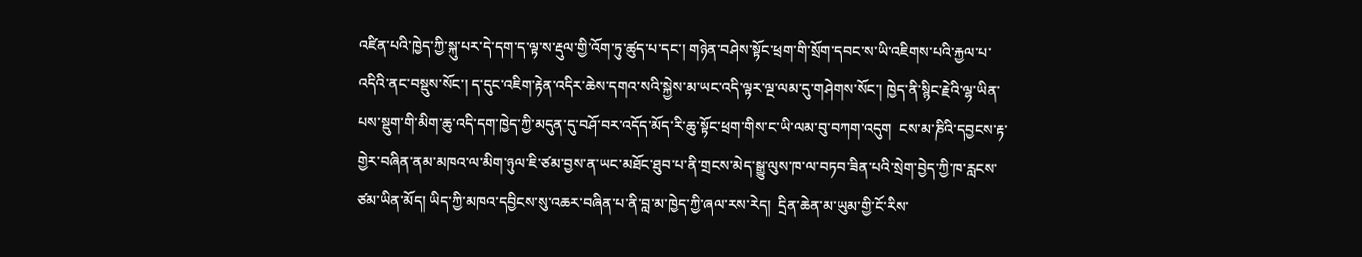འཛིན་པའི་ཁྱེད་ཀྱི་སྐུ་པར་དེ་དག་ད་ལྟ་ས་རྡུལ་གྱི་འོག་ཏུ་ཚུད་པ་དང་། གཉེན་བཤེས་སྟོང་ཕྲག་གི་སྲོག་དབང་ས་ཡི་འཇིགས་པའི་རྐྱལ་པ་འདིའི་ནང་བསྡུས་སོང་། ད་དུང་འཇིག་རྟེན་འདིར་ཆེས་དགའ་སའི་སྐྱེས་མ་ཡང་འདི་ལྟར་ལྔ་ལམ་དུ་གཤེགས་སོང་། ཁྱེད་ནི་སྙིང་རྗེའི་ལྷ་ཡིན་པས་སྡུག་གི་མིག་ཆུ་འདི་དག་ཁྱེད་ཀྱི་མདུན་དུ་བཤོ་བར་འདོད་མོད་རི་ཆུ་སྟོང་ཕྲག་གིས་ང་ཡི་ལམ་བུ་བཀག་འདུག  ངས་མ་ཎིའི་དབྱངས་རྟ་གྱེར་བཞིན་ནམ་མཁའ་ལ་མིག་ཉུལ་ཇི་ཙམ་བྱས་ན་ཡང་མཐོང་ཐུབ་པ་ནི་གྲངས་མེད་སྒྱུ་ལུས་ཁ་ལ་བཏབ་ཟིན་པའི་སྲེག་བྱེད་ཀྱི་ཁ་རླངས་ཙམ་ཡིན་མོད། ཡིད་ཀྱི་མཁའ་དབྱིངས་སུ་འཆར་བཞིན་པ་ནི་བླ་མ་ཁྱེད་ཀྱི་ཞལ་རས་རེད།  དྲིན་ཆེན་མ་ཡུམ་གྱི་ངོ་རིས་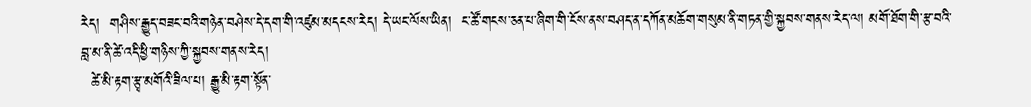རེད།  གཤིས་རྒྱུད་བཟང་བའི་གཉེན་བཤེས་དེ་དག་གི་འཛུམ་མདངས་རེད། དེ་ཡང་ལོས་ཡིན།  ང་ཚོ་གངས་ཅན་པ་ཞིག་གི་ངོས་ནས་བཤད་ན་དཀོན་མཆོག་གསུམ་ནི་གཏན་གྱི་སྐྱབས་གནས་རེད་ལ། མགོ་ཐོག་གི་རྩ་བའི་བླ་མ་ནི་ཚེ་འདི་ཕྱི་གཉིས་ཀྱི་སྐྱབས་གནས་རེད།
  ཚེ་མི་རྟག་རྩྭ་མགོའི་ཟིལ་པ། རྒྱུ་མི་རྟག་སྟོན་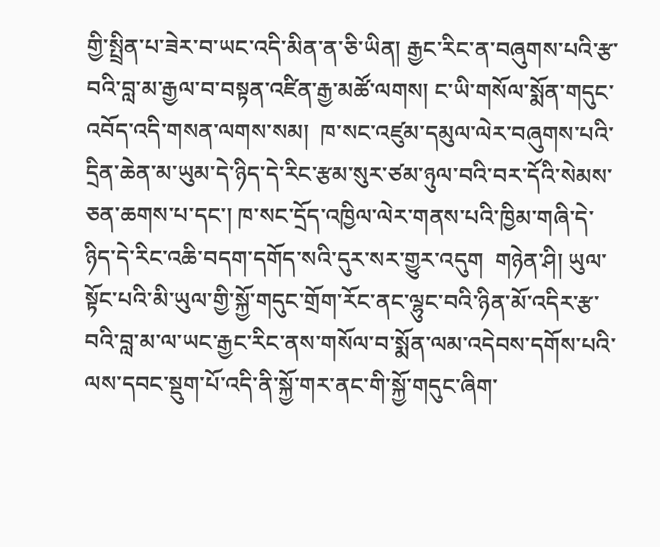གྱི་སྤྲིན་པ་ཟེར་བ་ཡང་འདི་མིན་ན་ཅི་ཡིན། རྒྱང་རིང་ན་བཞུགས་པའི་རྩ་བའི་བླ་མ་རྒྱལ་བ་བསྟན་འཛིན་རྒྱ་མཚོ་ལགས། ང་ཡི་གསོལ་སྨོན་གདུང་འབོད་འདི་གསན་ལགས་སམ།  ཁ་སང་འཛུམ་དམུལ་ལེར་བཞུགས་པའི་དྲིན་ཆེན་མ་ཡུམ་དེ་ཉིད་དེ་རིང་རྩམ་སུར་ཙམ་ཉུལ་བའི་བར་དོའི་སེམས་ཅན་ཆགས་པ་དང་། ཁ་སང་དྲོད་འཁྱིལ་ལེར་གནས་པའི་ཁྱིམ་གཞི་དེ་ཉིད་དེ་རིང་འཆི་བདག་དགོད་སའི་དུར་སར་གྱུར་འདུག  གཉེན་ཤི། ཡུལ་སྟོང་པའི་མི་ཡུལ་གྱི་སྐྱོ་གདུང་གྲོག་རོང་ནང་ལྷུང་བའི་ཉིན་མོ་འདིར་རྩ་བའི་བླ་མ་ལ་ཡང་རྒྱང་རིང་ནས་གསོལ་བ་སྨོན་ལམ་འདེབས་དགོས་པའི་ལས་དབང་སྡུག་པོ་འདི་ནི་སྐྱོ་གར་ནང་གི་སྐྱོ་གདུང་ཞིག་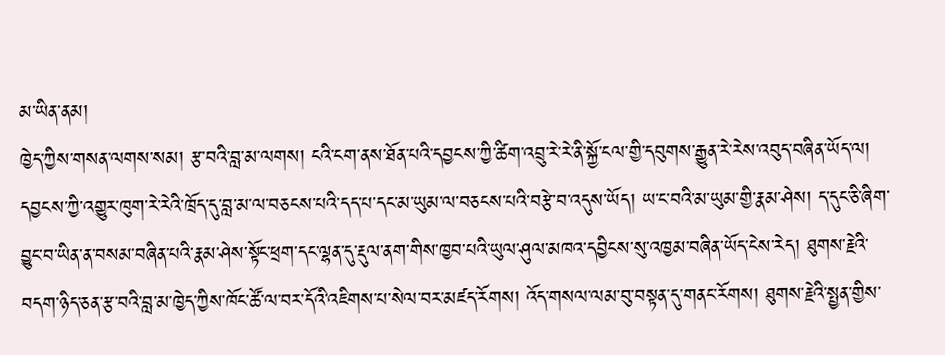མ་ཡིན་ནམ།
ཁྱེད་ཀྱིས་གསན་ལགས་སམ། རྩ་བའི་བླ་མ་ལགས། ངའི་ངག་ནས་ཐོན་པའི་དབྱངས་ཀྱི་ཚིག་འབྲུ་རེ་རེ་ནི་སྐྱོ་ངལ་གྱི་དབུགས་རྒྱུན་རེ་རེས་འབུད་བཞིན་ཡོད་ལ། དབྱངས་ཀྱི་འགྱུར་ཁུག་རེ་རེའི་ཁྲོད་དུ་བླ་མ་ལ་བཅངས་པའི་དད་པ་དང་མ་ཡུམ་ལ་བཅངས་པའི་བརྩེ་བ་འདུས་ཡོད། ཡ་ང་བའི་མ་ཡུམ་གྱི་རྣམ་ཤེས། ད་དུང་ཅི་ཞིག་བྱུང་བ་ཡིན་ན་བསམ་བཞིན་པའི་རྣམ་ཤེས་སྟོང་ཕྲག་དང་ལྷན་དུ་རྡུལ་ནག་གིས་ཁྱབ་པའི་ཡུལ་ཤུལ་མཁའ་དབྱིངས་སུ་འཁྱམ་བཞིན་ཡོད་ངེས་རེད། ཐུགས་རྗེའི་བདག་ཉིད་ཅན་རྩ་བའི་བླ་མ་ཁྱེད་ཀྱིས་ཁོང་ཚོ་ལ་བར་དོའི་འཇིགས་པ་སེལ་བར་མཛད་རོགས། འོད་གསལ་ལམ་བུ་བསྟན་དུ་གནང་རོགས། ཐུགས་རྗེའི་སྤྱན་གྱིས་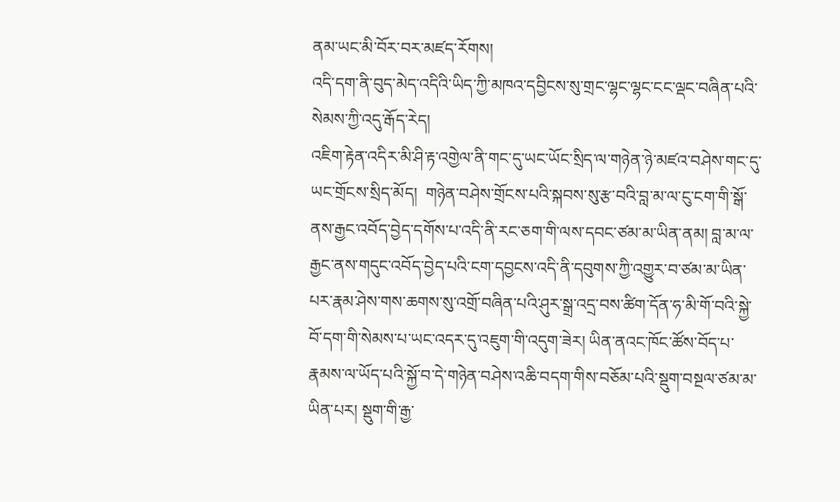ནམ་ཡང་མི་བོར་བར་མཛད་རོགས།
འདི་དག་ནི་བུད་མེད་འདིའི་ཡིད་ཀྱི་མཁའ་དབྱིངས་སུ་གྲང་ལྷང་ལྷང་ངང་ལྡང་བཞིན་པའི་སེམས་ཀྱི་འདུ་རྒོད་རེད།
འཇིག་རྟེན་འདིར་མི་ཤི་རྟ་འགྱེལ་ནི་གང་དུ་ཡང་ཡོང་སྲིད་ལ་གཉེན་ཉེ་མཛའ་བཤེས་གང་དུ་ཡང་གྲོངས་སྲིད་མོད།  གཉེན་བཤེས་གྲོངས་པའི་སྐབས་སུ་རྩ་བའི་བླ་མ་ལ་ངུ་ངག་གི་སྒོ་ནས་རྒྱང་འབོད་བྱེད་དགོས་པ་འདི་ནི་རང་ཅག་གི་ལས་དབང་ཙམ་མ་ཡིན་ནམ། བླ་མ་ལ་རྒྱང་ནས་གདུང་འབོད་བྱེད་པའི་ངག་དབྱངས་འདི་ནི་དབུགས་ཀྱི་འགྱུར་བ་ཙམ་མ་ཡིན་པར་རྣམ་ཤེས་གས་ཆགས་སུ་འགྲོ་བཞིན་པའི་ཤུར་སྒྲ་འདྲ་བས་ཚིག་དོན་ཧ་མི་གོ་བའི་སྐྱེ་བོ་དག་གི་སེམས་པ་ཡང་འདར་དུ་འཇུག་གི་འདུག་ཟེར། ཡིན་ནའང་ཁོང་ཚོས་བོད་པ་རྣམས་ལ་ཡོད་པའི་སྐྱོ་བ་དེ་གཉེན་བཤེས་འཆི་བདག་གིས་བཅོམ་པའི་སྡུག་བསྔལ་ཙམ་མ་ཡིན་པར། སྡུག་གི་རྒྱ་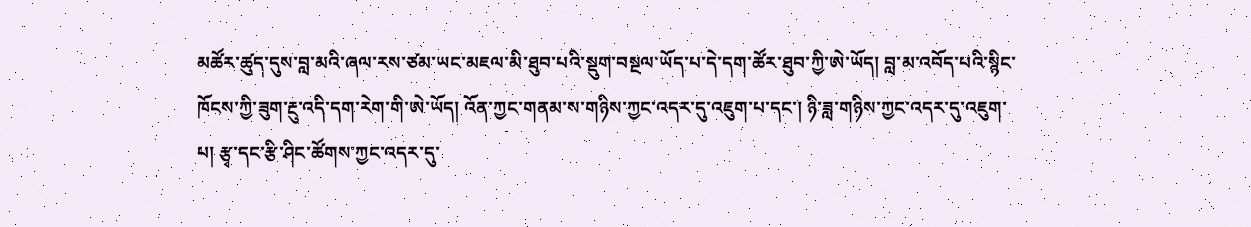མཚོར་ཚུད་དུས་བླ་མའི་ཞལ་རས་ཙམ་ཡང་མཇལ་མི་ཐུབ་པའི་སྡུག་བསྔལ་ཡོད་པ་དེ་དག་ཚོར་ཐུབ་ཀྱི་ཨེ་ཡོད། བླ་མ་འབོད་པའི་སྙིང་ཁོངས་ཀྱི་ཟུག་རྔུ་འདི་དག་རེག་གི་ཨེ་ཡོད། འོན་ཀྱང་གནམ་ས་གཉིས་ཀྱང་འདར་དུ་འཇུག་པ་དང་། ཉི་ཟླ་གཉིས་ཀྱང་འདར་དུ་འཇུག་པ། རྩྭ་དང་རྩི་ཤིང་ཚོགས་ཀྱང་འདར་དུ་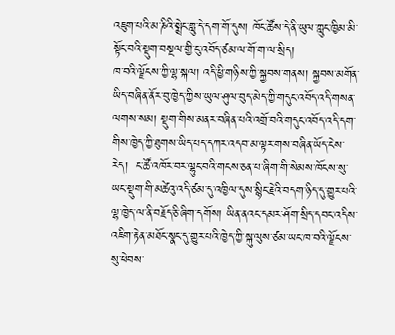འཇུག་པའི་མ་ཎིའི་སྨྲེང་གླུ་དེ་དག་གོ་དུས། ཁོང་ཚོས་དེ་ནི་ཡུལ་ཀླུང་ཁྱིམ་མི་སྟོང་བའི་སྡུག་བསྔལ་གྱི་ངུ་འབོད་ཙམ་ལ་གོ་ག་ལ་སྲིད།
ཁ་བའི་ལྗོངས་ཀྱི་ལྷ་སྐལ། འདི་ཕྱི་གཉིས་ཀྱི་སྐྱབས་གནས། སྐྱབས་མགོན་ཡིད་བཞིན་ནོར་བུ་ཁྱེད་ཀྱིས་ཡུལ་ཤུལ་བུད་མེད་ཀྱི་གདུང་འབོད་འདི་གསན་ལགས་སམ། སྡུག་གིས་མནར་བཞིན་པའི་འགྲོ་བའི་གདུང་འབོད་འདི་དག་གིས་ཁྱེད་ཀྱི་ཐུགས་ཡིད་པད་དཀར་འདབ་མ་ལྟར་གས་བཞིན་ཡོད་ངེས་རེད།  ང་ཚོ་འཁོར་བར་ལྷུང་བའི་གངས་ཅན་པ་ཞིག་གི་སེམས་ཁོངས་སུ་ཡང་སྡུག་གི་མཚེའུ་འདི་ཙམ་དུ་འཁྱིལ་དུས་སྙིང་རྗེའི་བདག་ཉིད་དུ་གྱུར་པའི་ལྷ་ཁྱེད་ལ་ནི་བརྗོད་ཅི་ཞིག་དགོས། ཡིན་ནའང་དམར་ཤོག་སྲིད་དབང་འདིས་འཇིག་རྟེན་མཐོང་སྣང་དུ་གྱུར་པའི་ཁྱེད་ཀྱི་སྐུ་ལུས་ཙམ་ཡང་ཁ་བའི་ལྗོངས་སུ་ཕེབས་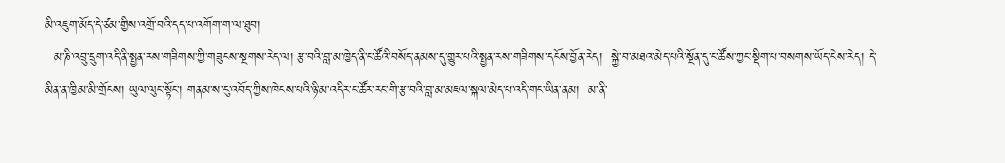མི་འཇུག་མོད་དེ་ཙམ་གྱིས་འགྲོ་བའི་དད་པ་འགོག་ག་ལ་ཐུབ།
  མ་ཎི་འབྲུ་དྲུག་འདི་ནི་སྤྱན་རས་གཟིགས་ཀྱི་གཟུངས་སྔགས་རེད་ལ། རྩ་བའི་བླ་མ་ཁྱེད་ནི་ང་ཚོའི་བསོད་ནམས་དུ་གྱུར་པའི་སྤྱན་རས་གཟིགས་དངོས་བྱོན་རེད།  སྐྱེ་བ་མཐའ་མེད་པའི་སྔོན་དུ་ང་ཚོས་ཀྱང་སྡིག་པ་བསགས་ཡོད་ངེས་རེད། དེ་མིན་ན་ཁྱིམ་མི་གྲོངས། ཡུལ་ལུང་སྟོང་། གནམ་ས་ངུ་འབོད་ཀྱིས་ཁེངས་པའི་ཉི་མ་འདིར་ང་ཚོར་རང་གི་རྩ་བའི་བླ་མ་མཇལ་སྐལ་མེད་པ་འདི་གང་ཡིན་ནམ།  མ་ནི་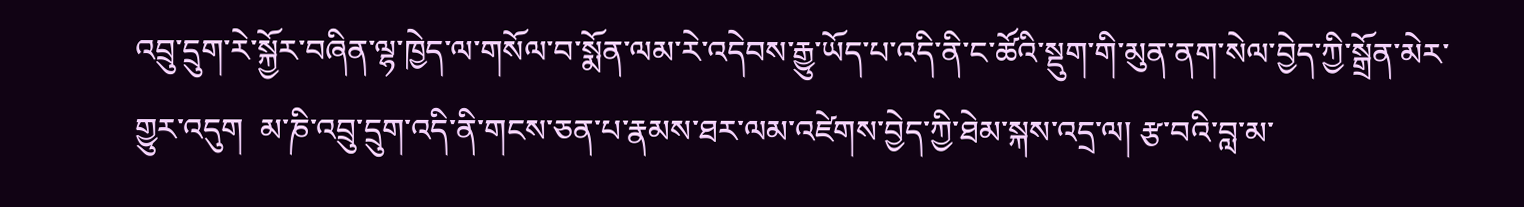འབྲུ་དྲུག་རེ་སྐྱོར་བཞིན་ལྷ་ཁྱེད་ལ་གསོལ་བ་སྨོན་ལམ་རེ་འདེབས་རྒྱུ་ཡོད་པ་འདི་ནི་ང་ཚོའི་སྡུག་གི་མུན་ནག་སེལ་བྱེད་ཀྱི་སྒྲོན་མེར་གྱུར་འདུག  མ་ཎི་འབྲུ་དྲུག་འདི་ནི་གངས་ཅན་པ་རྣམས་ཐར་ལམ་འཛེགས་བྱེད་ཀྱི་ཐེམ་སྐས་འདྲ་ལ། རྩ་བའི་བླ་མ་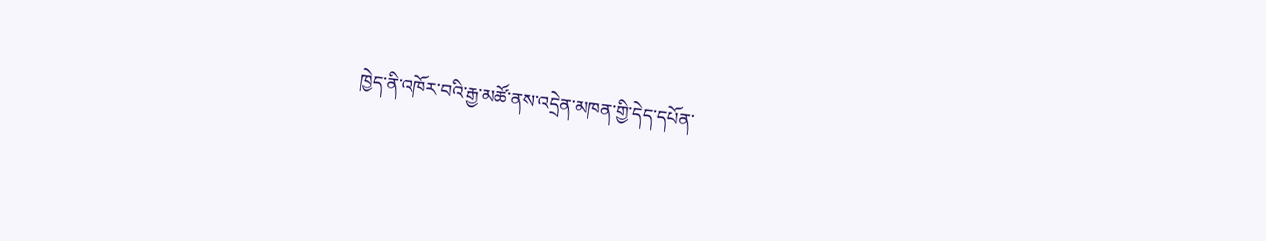ཁྱེད་ནི་འཁོར་བའི་རྒྱ་མཚོ་ནས་འདྲེན་མཁན་གྱི་དེད་དཔོན་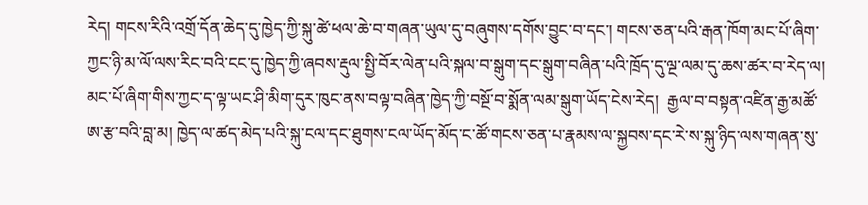རེད། གངས་རིའི་འགྲོ་དོན་ཆེད་དུ་ཁྱེད་ཀྱི་སྐུ་ཚེ་ཕལ་ཆེ་བ་གཞན་ཡུལ་དུ་བཞུགས་དགོས་བྱུང་བ་དང་། གངས་ཅན་པའི་རྒན་ཁོག་མང་པོ་ཞིག་ཀྱང་ཉི་མ་ལོ་ལས་རིང་བའི་ངང་དུ་ཁྱེད་ཀྱི་ཞབས་རྡུལ་སྤྱི་བོར་ལེན་པའི་སྐལ་བ་སྒུག་དང་སྒུག་བཞིན་པའི་ཁྲོད་དུ་ལྔ་ལམ་དུ་ཆས་ཚར་བ་རེད་ལ། མང་པོ་ཞིག་གིས་ཀྱང་ད་ལྟ་ཡང་ཤི་མིག་དུར་ཁུང་ནས་བལྟ་བཞིན་ཁྱེད་ཀྱི་བསྔོ་བ་སྨོན་ལམ་སྒུག་ཡོད་ངེས་རེད།  རྒྱལ་བ་བསྟན་འཛིན་རྒྱ་མཚོ་ཨ་རྩ་བའི་བླ་མ། ཁྱེད་ལ་ཚད་མེད་པའི་སྐུ་ངལ་དང་ཐུགས་ངལ་ཡོད་མོད་ང་ཚོ་གངས་ཅན་པ་རྣམས་ལ་སྐྱབས་དང་རེ་ས་སྐུ་ཉིད་ལས་གཞན་སུ་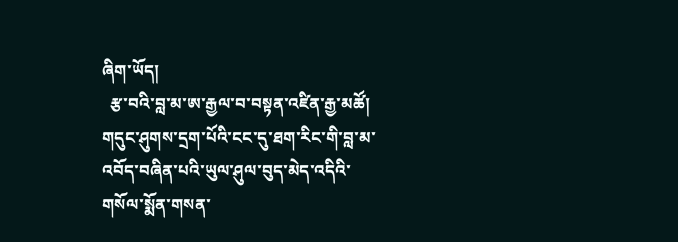ཞིག་ཡོད།
  རྩ་བའི་བླ་མ་ཨ་རྒྱལ་བ་བསྟན་འཛིན་རྒྱ་མཚོ།  གདུང་ཤུགས་དྲག་པོའི་ངང་དུ་ཐག་རིང་གི་བླ་མ་འབོད་བཞིན་པའི་ཡུལ་ཤུལ་བུད་མེད་འདིའི་གསོལ་སྨོན་གསན་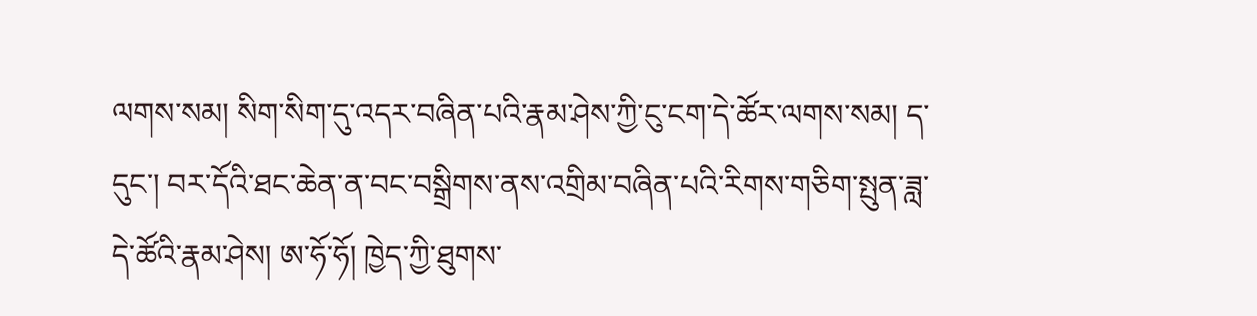ལགས་སམ། སིག་སིག་དུ་འདར་བཞིན་པའི་རྣམ་ཤེས་ཀྱི་ངུ་ངག་དེ་ཚོར་ལགས་སམ། ད་དུང་། བར་དོའི་ཐང་ཆེན་ན་བང་བསྒྲིགས་ནས་འགྲིམ་བཞིན་པའི་རིགས་གཅིག་སྤུན་ཟླ་དེ་ཚོའི་རྣམ་ཤེས། ཨ་ཧོ་ཧོ། ཁྱེད་ཀྱི་ཐུགས་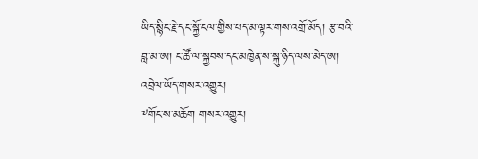ཡིད་སྙིང་རྗེ་དང་སྐྱོ་ངལ་གྱིས་པད་མ་ལྟར་གས་འགྲོ་མོད། རྩ་བའི་བླ་མ་ཨ། ང་ཚོ་ལ་སྐྱབས་དང་མཁྱེན་ས་སྐུ་ཉིད་ལས་མེད་ཨ།
འབྲེལ་ཡོད་གསར་འགྱུར།
༸གོང་ས་མཆོག གསར་འགྱུར།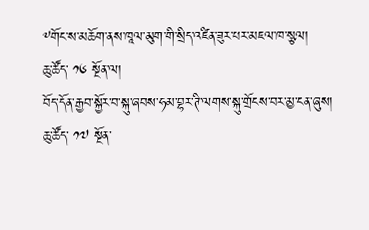༸གོང་ས་མཆོག་ནས་ཁཱལ་མུག་གི་སྲིད་འཛིན་ཟུར་པར་མཇལ་ཁ་སྩལ།
ཆུ་ཚོད་ ༡༦ སྔོན་ལ།
བོད་དོན་རྒྱབ་སྐྱོར་བ་སྐུ་ཞབས་ཧམ་བྷར་ཊི་ལགས་སྐུ་གྲོངས་བར་མྱ་ངན་ཞུས།
ཆུ་ཚོད་ ༡༧ སྔོན་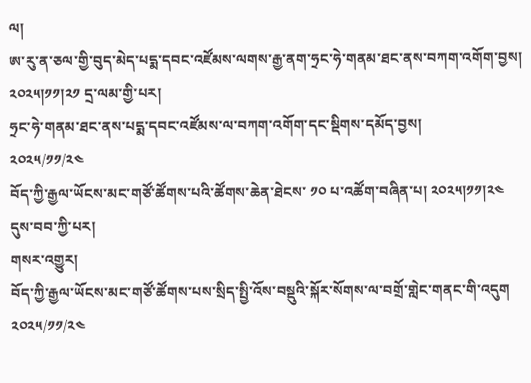ལ།
ཨ་རུ་ན་ཅལ་གྱི་བུད་མེད་པདྨ་དབང་འཛོམས་ལགས་རྒྱ་ནག་ཧྲང་ཧེ་གནམ་ཐང་ནས་བཀག་འགོག་བྱས། ༢༠༢༥།༡༡།༢༡ དྲ་ལམ་གྱི་པར།
ཧྲང་ཧེ་གནམ་ཐང་ནས་པདྨ་དབང་འཛོམས་ལ་བཀག་འགོག་དང་སྡིགས་དམོད་བྱས།
༢༠༢༥/༡༡/༢༤
བོད་ཀྱི་རྒྱལ་ཡོངས་མང་གཙོ་ཚོགས་པའི་ཚོགས་ཆེན་ཐེངས་ ༡༠ པ་འཚོག་བཞིན་པ། ༢༠༢༥།༡༡།༢༤ དུས་བབ་ཀྱི་པར།
གསར་འགྱུར།
བོད་ཀྱི་རྒྱལ་ཡོངས་མང་གཙོ་ཚོགས་པས་སྲིད་སྤྱི་འོས་བསྡུའི་སྐོར་སོགས་ལ་བགྲོ་གླེང་གནང་གི་འདུག
༢༠༢༥/༡༡/༢༤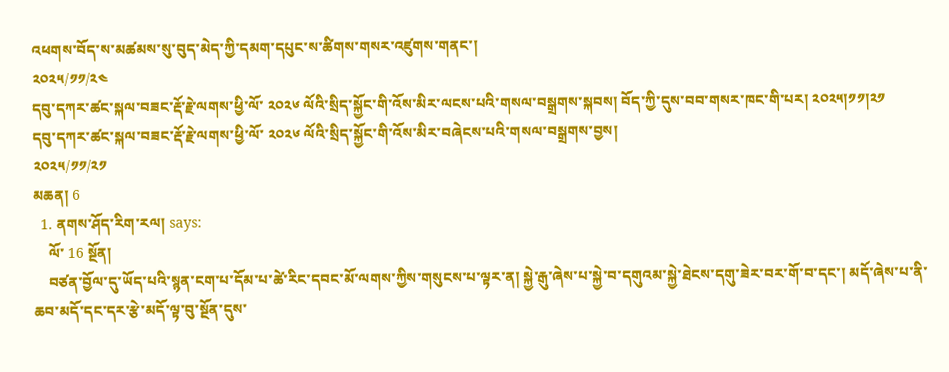འཕགས་བོད་ས་མཚམས་སུ་བུད་མེད་ཀྱི་དམག་དཔུང་ས་ཚིགས་གསར་འཛུགས་གནང་།
༢༠༢༥/༡༡/༢༤
དབུ་དཀར་ཚང་སྐལ་བཟང་རྡོ་རྗེ་ལགས་ཕྱི་ལོ་ ༢༠༢༦ ལོའི་སྲིད་སྐྱོང་གི་འོས་མིར་ལངས་པའི་གསལ་བསྒྲགས་སྐབས། བོད་ཀྱི་དུས་བབ་གསར་ཁང་གི་པར། ༢༠༢༥།༡༡།༢༡
དབུ་དཀར་ཚང་སྐལ་བཟང་རྡོ་རྗེ་ལགས་ཕྱི་ལོ་ ༢༠༢༦ ལོའི་སྲིད་སྐྱོང་གི་འོས་མིར་བཞེངས་པའི་གསལ་བསྒྲགས་བྱས།
༢༠༢༥/༡༡/༢༡
མཆན། 6
  1. ནགས་ཤོད་རིག་རལ། says:
    ལོ་ 16 སྔོན།
    བཙན་བྱོལ་དུ་ཡོད་པའི་སྙན་ངག་པ་དོམ་པ་ཚེ་རིང་དབང་མོ་ལགས་ཀྱིས་གསུངས་པ་ལྟར་ན། སྐྱེ་རྒུ་ཞེས་པ་སྐྱེ་བ་དགུའམ་སྐྱེ་ཐེངས་དགུ་ཟེར་བར་གོ་བ་དང་། མདོ་ཞེས་པ་ནི་ཆབ་མདོ་དང་དར་རྩེ་མདོ་ལྟ་བུ་སྔོན་དུས་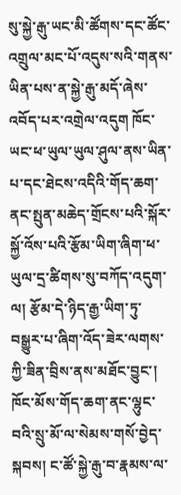སུ་སྐྱེ་རྒུ་ཡང་མི་ཚོགས་དང་ཚོང་འགྲུལ་མང་པོ་འདུས་སའི་གནས་ཡིན་པས་ན་སྐྱེ་རྒུ་མདོ་ཞེས་འབོད་པར་འགྲེལ་འདུག ཁོང་ཡང་ཕ་ཡུལ་ཡུལ་ཤུལ་ནས་ཡིན་པ་དང་ཐེངས་འདིའི་གོད་ཆག་ནང་སྤུན་མཆེད་གྲོངས་པའི་སྐོར་སྐྱོ་འོས་པའི་རྩོམ་ཡིག་ཞིག་ཕ་ཡུལ་དྲ་ཚིགས་སུ་བཀོད་འདུག་ལ། རྩོམ་དེ་ཉིད་རྒྱ་ཡིག་ཏུ་བསྒྱུར་པ་ཞིག་འོད་ཟེར་ལགས་ཀྱི་ཟིན་བྲིས་ནས་མཐོང་བྱུང་། ཁོང་མོས་གོད་ཆག་ནང་ལྷུང་བའི་སྲུ་མོ་ལ་སེམས་གསོ་བྱེད་སྐབས། ང་ཚོ་སྐྱེ་རྒུ་བ་རྣམས་ལ་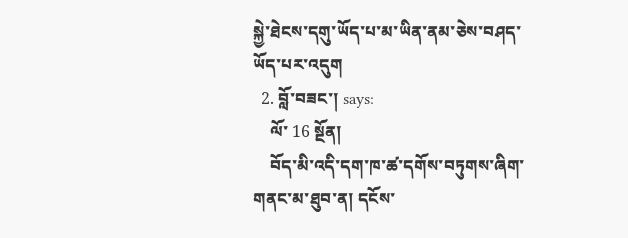སྐྱེ་ཐེངས་དགུ་ཡོད་པ་མ་ཡིན་ནམ་ཅེས་བཤད་ཡོད་པར་འདུག
  2. བློ་བཟང་། says:
    ལོ་ 16 སྔོན།
    བོད་མི་འདི་དག་ཁ་ཚ་དགོས་བཏུགས་ཞིག་གནང་མ་ཐུབ་ན། དངོས་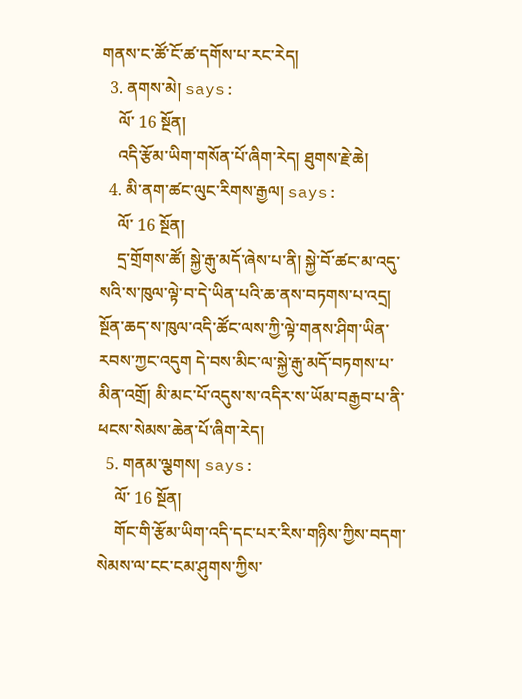གནས་ང་ཚོ་ངོ་ཚ་དགོས་པ་རང་རེད།
  3. ནགས་མེ། says:
    ལོ་ 16 སྔོན།
    འདི་རྩོམ་ཡིག་གསོན་པོ་ཞིག་རེད། ཐུགས་རྗེ་ཆེ།
  4. མི་ནག་ཚང་ལུང་རིགས་རྒྱལ། says:
    ལོ་ 16 སྔོན།
    དྲ་གྲོགས་ཚོ། སྐྱེ་རྒུ་མདོ་ཞེས་པ་ནི། སྐྱེ་བོ་ཚང་མ་འདུ་སའི་ས་ཁུལ་ལྟེ་བ་དེ་ཡིན་པའི་ཆ་ནས་བཏགས་པ་འདྲ། སྔོན་ཆད་ས་ཁུལ་འདི་ཚོང་ལས་ཀྱི་ལྟེ་གནས་ཤིག་ཡིན་རབས་ཀྱང་འདུག དེ་བས་མིང་ལ་སྐྱེ་རྒུ་མདོ་བཏགས་པ་མིན་འགྲོ། མི་མང་པོ་འདུས་ས་འདིར་ས་ཡོམ་བརྒྱབ་པ་ནི་ཕངས་སེམས་ཆེན་པོ་ཞིག་རེད།
  5. གནམ་ལྕགས། says:
    ལོ་ 16 སྔོན།
    གོང་གི་རྩོམ་ཡིག་འདི་དང་པར་རིས་གཉིས་ཀྱིས་བདག་སེམས་ལ་ངང་ངམ་ཤུགས་ཀྱིས་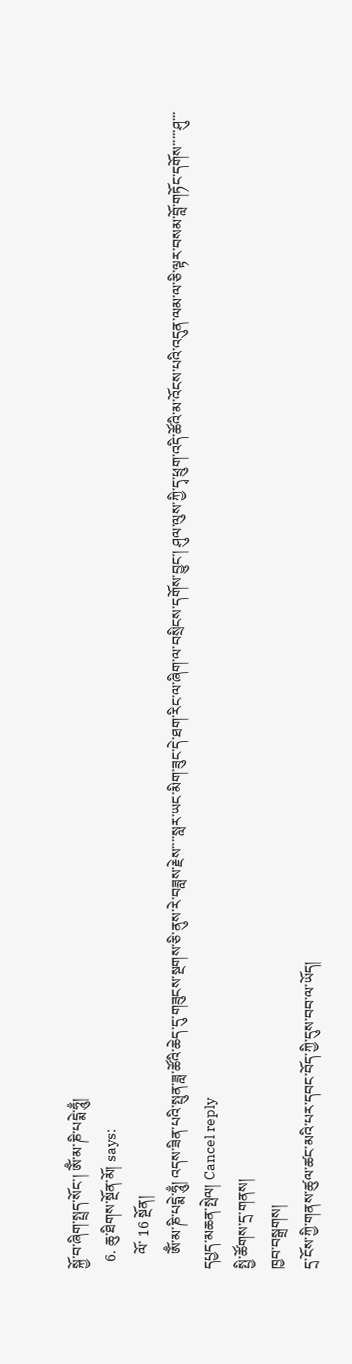སྐྱོ་བ་ཞིག་སྤྲད་སོང་། ཨོྃ་མ་ཎི་པདྨེ་ཧཱུྃ།
  6. ཆུ་ཐིགས་སྔོན་མོ། says:
    ལོ་ 16 སྔོན།
    ཨོྃ་མ་ཎི་པདྨེ་ཧཱུྃ། འདས་ཟིན་པའི་སྤུན་ཟླ་ཚོའི་ཆེད་དུ་གཟུངས་སྔགས་ཅི་ནུས་རེ་བཟླས་རྗེས་་་་སླར་ཡང་མིག་ཟུང་དེ་ཐག་རིང་ལ་ཞིག་ལ་བསྲིངས་དགོས་བྱུང་། ཤུལ་ལུས་ཀྱི་དྭ་ཕྲུག་འདི་ཚོའི་མ་འོངས་པའི་འདུན་ལམ་ལ་ཅི་ལྟར་བསམ་བློ་གཏོང་དགོས་་་་་ཤུ་་་
དཔྱད་མཆན་སྤེལ། Cancel reply
སྤྱི་ཚོགས་དྲ་གནས།
ཁྱབ་བསྒྲགས།
དྲ་ངོས་ཀྱི་གནས་ཚུལ་ཚང་མའི་པར་དབང་བོད་ཀྱི་དུས་བབ་ལ་ཡོད།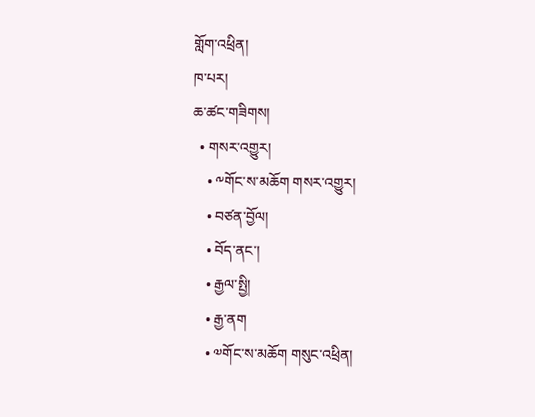གློག་འཕྲིན།
ཁ་པར།
ཆ་ཚང་གཟིགས།
  • གསར་འགྱུར།
    • ༸གོང་ས་མཆོག གསར་འགྱུར།
    • བཙན་བྱོལ།
    • བོད་ནང་།
    • རྒྱལ་སྤྱི།
    • རྒྱ་ནག
    • ༧གོང་ས་མཆོག གསུང་འཕྲིན།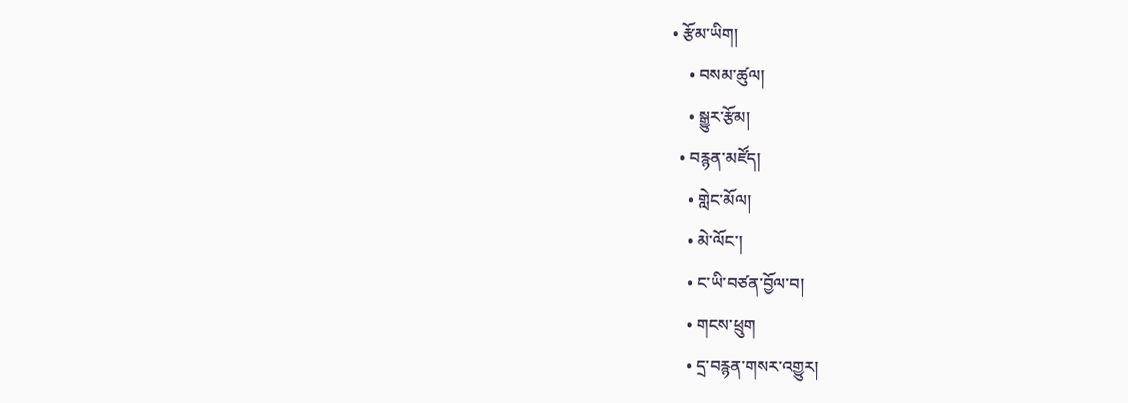• རྩོམ་ཡིག།
    • བསམ་ཚུལ།
    • སྒྱུར་རྩོམ།
  • བརྙན་མཛོད།
    • གླེང་མོལ།
    • མེ་ལོང་།
    • ང་ཡི་བཙན་བྱོལ་བ།
    • གངས་ཕྲུག
    • དྲ་བརྙན་གསར་འགྱུར།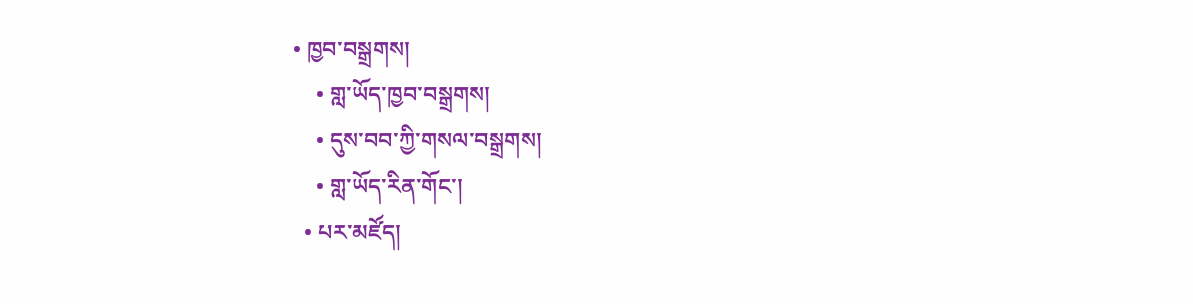• ཁྱབ་བསྒྲགས།
    • གླ་ཡོད་ཁྱབ་བསྒྲགས།
    • དུས་བབ་ཀྱི་གསལ་བསྒྲགས།
    • གླ་ཡོད་རིན་གོང་།
  • པར་མཛོད།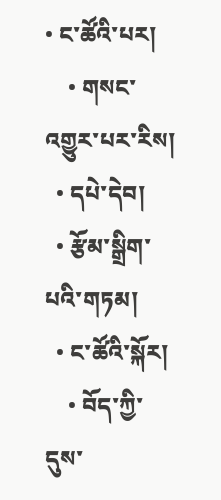• ང་ཚོའི་པར།
    • གསང་འགྱུར་པར་རིས།
  • དཔེ་དེབ།
  • རྩོམ་སྒྲིག་པའི་གཏམ།
  • ང་ཚོའི་སྐོར།
    • བོད་ཀྱི་དུས་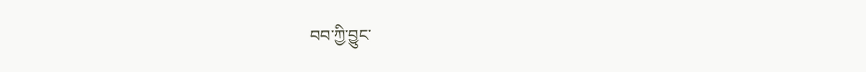བབ་ཀྱི་བྱུང་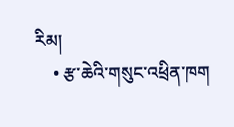རིམ།
    • རྩ་ཆེའི་གསུང་འཕྲིན་ཁག